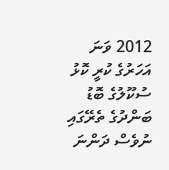2012 ވަނަ އަހަރުގެ ކުރީ ކޮޅު ސުކޫލުގެ ބޮޑު ބަންދުގެ ތެރޭގައި ނުވެސް ދަންނަ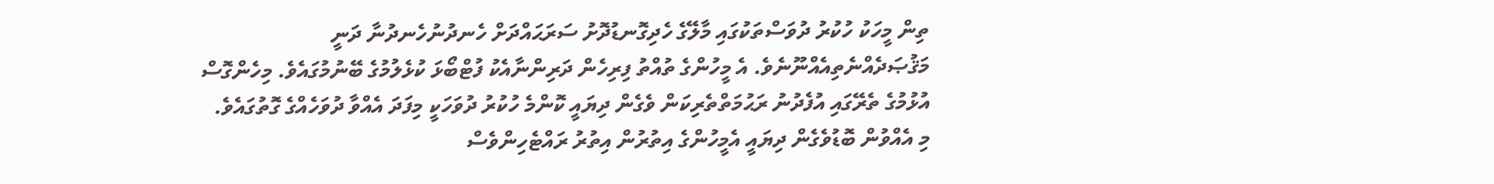ތިން މީހަކު ހުކުރު ދުވަސްތަކުގައި މާލޭގެ ހެދިގޮނޑުދޮށު ސަރަޙައްދަށް ހެނދުނުހެނދުނާ ދަނީ މަޤުޞަދެއްނެތިއެއްނޫނެވެ. އެ މީހުންގެ ތުއްތު ފިރިހެން ދަރިންނާއެކު ފުޓްބޯޅަ ކުޅެލުމުގެ ބޭނުމުގައެވެ. މިހެންގޮސް އުޅުމުގެ ތެރޭގައި އުފެދުނު ރަޙުމަތްތެރިކަން ވެގެން ދިޔައީ ކޮންމެ ހުކުރު ދުވަހަކީ މިފަދަ އެއްވާ ދުވަހެއްގެ ގޮތުގައެވެ.
މި އެއްވުން ބޮޑުވެގެން ދިޔައީ އެމީހުންގެ އިތުރުން އިތުރު ރައްޓެހިންވެސް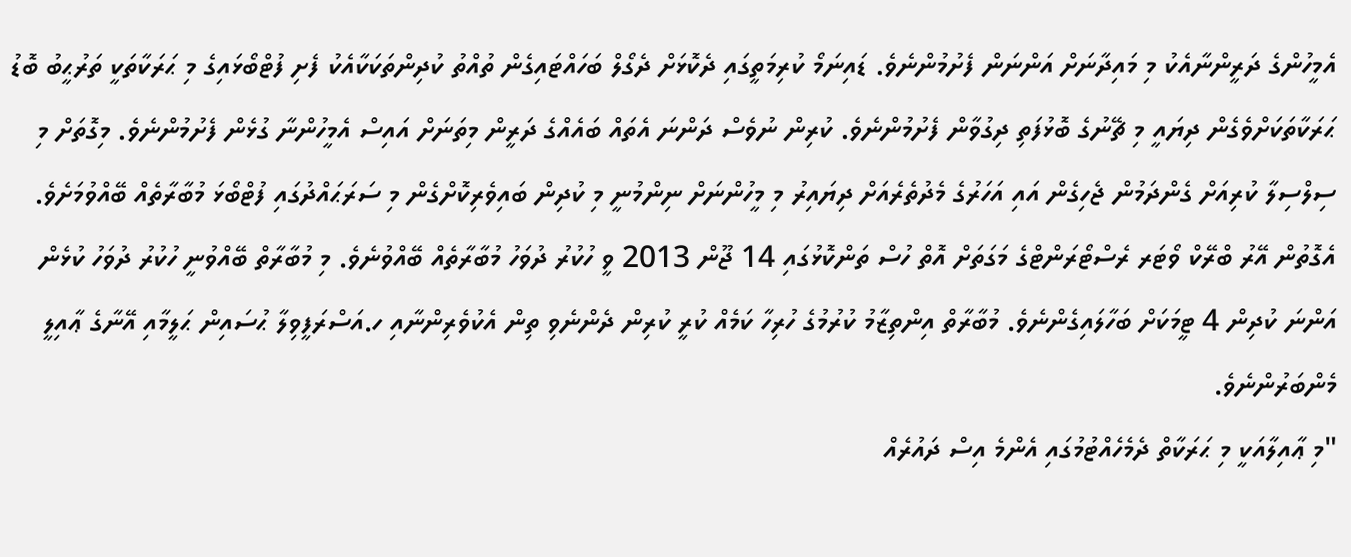އެމީހުންގެ ދަރީންނާއެކު މި މައިދާނަށް އަންނަން ފެށުމުންނެވެ. ޑައިނަމޯ ކުރިމަތީގައި ދެކޮޅަށް ދެގޯލް ބަހައްޓައިގެން ތުއްތު ކުދިންތަކަކާއެކު ފެށި ފުޓްބޯޅައިގެ މި ޙަރަކާތަކީ ތަރުޙީބު ބޮޑު ޙަރަކާތަކަށްވެގެން ދިޔައީ މި ޗޭނުގެ ބޮޅުފަތި ދިގުވާން ފެށުމުންނެވެ. ކުރިން ނުވެސް ދަންނަ އެތައް ބައެއްގެ ދަރީން މިތަނަށް އައިސް އެމީހުންނާ ގުޅެން ފެށުމުންނެވެ. މިގޮތަށް މި ސިލްސިލާ ކުރިއަށް ގެންދަމުން ޖެހިގެން އައި އަހަރުގެ މެދުތެރެއަށް ދިޔައިރު މި މީހުންނަށް ނިންމުނީ މި ކުދިން ބައިވެރިކޮށްގެން މި ސަރަޙައްދުގައި ފުޓްބޯޅަ މުބާރާތެއް ބޭއްވުމަށެވެ. އެގޮތުން އޭރު ބްރޭކް ވޯޓަރ ރެސްޓޯރަންޓްގެ މަގަތަށް އޮތް ހުސް ތަންކޮޅުގައި 14 ޖޫން 2013 ވީ ހުކުރު ދުވަހު މުބާރާތެއް ބޭއްވުނެވެ. މި މުބާރާތް ބޭއްވުނީ ހުކުރު ދުވަހު ކުޅެން އަންނަ ކުދިން 4 ޓީމަކަށް ބަހާލައިގެންނެވެ. މުބާރާތް އިންތިޒާމު ކުރުމުގެ ހުރިހާ ކަމެއް ކުރީ ކުރިން ދެންނެވި ތިން އެކުވެރިންނާއި ހ.އަސްރަފީވިލާ ޙުސައިން ޙަލީމާއި އޭނާގެ ޢާއިލީ މެންބަރުންނެވެ.
"މި ޢާއިލާއަކީ މި ޙަރަކާތް ދެމެހެއްޓުމުގައި އެންމެ އިސް ދައުރެއް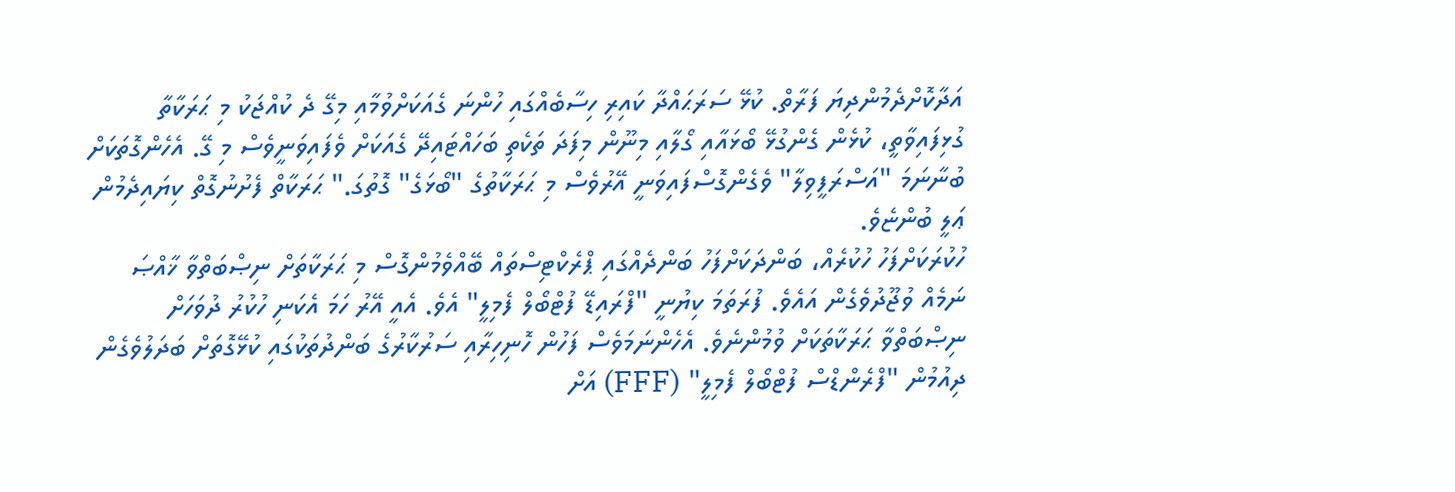އަދާކޮށްދެމުންދިޔަ ފަރާތް. ކުޅޭ ސަރަޙައްދާ ކައިރި ހިސާބެއްގައި ހުންނަ ގެއަކަށްވުމާއި މިގޭ ދެ ކުއްޖަކު މި ޙަރަކާތާ ގުޅިފައިވާތީ، ކުޅެން ގެންގުޅޭ ބޯޅައާއި ގޯލާއި މިނޫން މިފަދަ ތަކެތި ބަހައްޓައިދޭ ގެއަކަށް ވެފައިވަނީވެސް މި ގޭ. އެހެންގޮތަކަށް ބުނާނަމަ "އަސްރަފީވިލާ" ވެގެންގޮސްފައިވަނީ އޭރުވެސް މި ޙަރަކާތުގެ "ބޯޅަގެ" ގޮތުގަ." ޙަރަކާތް ފެށުނުގޮތް ކިޔައިދެމުން ޢަލީ ބުންޏެވެ.
ހުކުރަކަށްފަހު ހުކުރެއް، ބަންދަކަށްފަހު ބަންދެއްގައި ޕްރެކްޓިސްތައް ބޭއްވެމުންގޮސް މި ޙަރަކާތަށް ނިޞްބަތްވާ ޚާއްޞަ ނަމެއް ވުޖޫދުވެގެން އައެވެ. ފުރަތަމަ ކިޔުނީ "ފްރައިޑޭ ފުޓްބޯލް ފެމިލީ" އެވެ. އެއީ އޭރު ހަމަ އެކަނި ހުކުރު ދުވަހަށް ނިޞްބަތްވާ ޙަރަކާތަކަށް ވުމުންނެވެ. އެހެންނަމަވެސް ފަހުން ހޮނިހިރާއި ސަރުކާރުގެ ބަންދުތަކުގައި ކުޅޭގޮތަށް ބަދަލުވެގެން ދިއުމުން "ފްރެންޑްސް ފުޓްބޯލް ފެމިލީ" (FFF) އަށް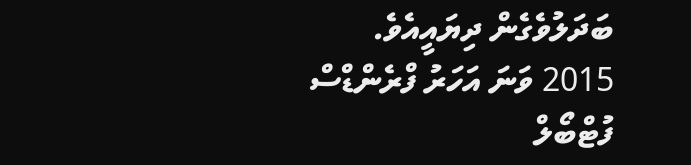ބަދަލުވެގެން ދިޔައީއެވެ.
2015 ވަނަ އަހަރު ފްރެންޑްސް ފުޓްބޯލް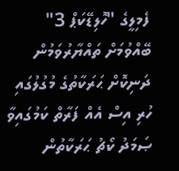ފެމިލީގެ "ހޮލިޑޭކަޕް 3" ބޭއްވުމަށް ތައްޔާރުވަމުން ދަނިކޮށް ޙަރަކާތުގެ މުގުލުގައި ހުރި އިސް އެއް ފަރާތް ކަމުގައިވާ ޞަމަދު ކޯޗު ޙަރަކާތުން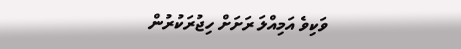ވަކިވެ އަމިއްލަ ރަށަށް ހިޖުރަކުރުން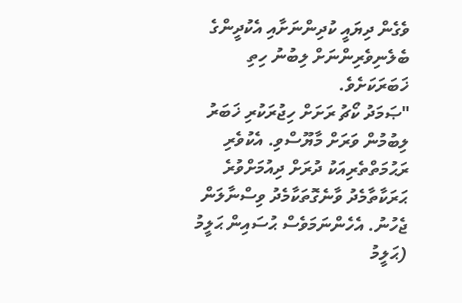ވެގެން ދިޔައީ ކުދިންނަށާއި އެކުދީންގެ ބެލެނިވެރިންނަށް ލިބުނު ހިތި ޚަބަރަކަށެވެ.
"ޞަމަދު ކޯޗު ރަށަށް ހިޖުރަކުރި ޚަބަރު ލިބުމުން ވަރަށް މާޔޫސްވި. އެކުވެރި ރަޙުމަތްތެރިއަކު ދުރަށް ދިއުމަށްވުރެ ޙަރަކާތާމެދު ވާނެގޮތަކާމެދު ވިސްނާލަން ޖެހުނު. އެހެންނަމަވެސް ޙުސައިން ޙަލީމު (ޙަލީމު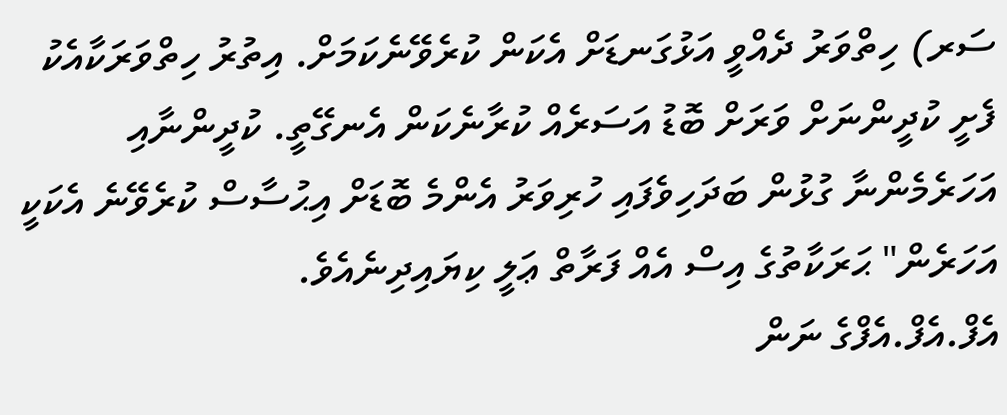ސަރ) ހިތްވަރު ދެއްވީ އަޅުގަނޑަށް އެކަން ކުރެވޭނެކަމަށް. އިތުރު ހިތްވަރަކާއެކު ފެށީ ކުދީންނަށް ވަރަށް ބޮޑު އަސަރެއް ކުރާނެކަން އެނގޭތީ. ކުދީންނާއި އަހަރެމެންނާ ގުޅުން ބަދަހިވެފައި ހުރިވަރު އެންމެ ބޮޑަށް އިޙުސާސް ކުރެވޭނެ އެކަކީ އަހަރެން" ޙަރަކާތުގެ އިސް އެއް ފަރާތް ޢަލީ ކިޔައިދިނެއެވެ.
އެފް.އެފް.އެފްގެ ނަން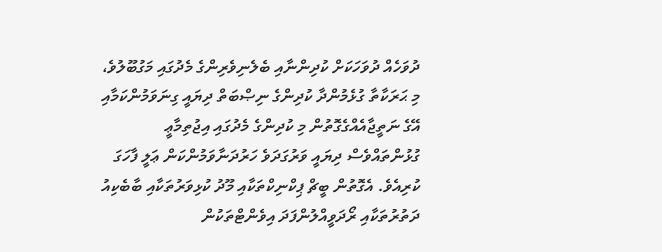ދުވަހެއް ދުވަހަކަށް ކުދިންނާއި ބެލެނިވެރިންގެ މެދުގައި މަގުބޫލުވެ، މި ޙަރަކާތާ ގުޅެމުންދާ ކުދިންގެ ނިޞްބަތް ދިޔައީ ގިނަވަމުންކަމާއި އޭގެ ނަތީޖާއެއްގެގޮތުން މި ކުދިންގެ މެދުގައި އިޖުތިމާޢީ ގުޅުންތައްވެސް ދިޔައީ ވަރުގަދަވެ ހަރުދަނާވަމުންކަން ޢަލީ ފާހަގަ ކުރިއެވެ. އެގޮތުން ބީޗް ޕިކްނިކްތަކާއި މޫދު ކުޅިވަރުތަކާއި ބާބެކިއު ދަތުރުތަކާއި ރޯދަވީއްލުންފަދަ އިވެންޓްތަކުން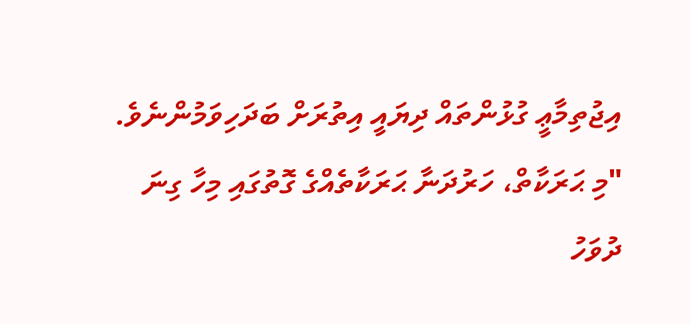އިޖުތިމާޢީ ގުޅުންތައް ދިޔައީ އިތުރަށް ބަދަހިވަމުންނެވެ.
"މި ޙަރަކާތް، ހަރުދަނާ ޙަރަކާތެއްގެ ގޮތުގައި މިހާ ގިނަ ދުވަހު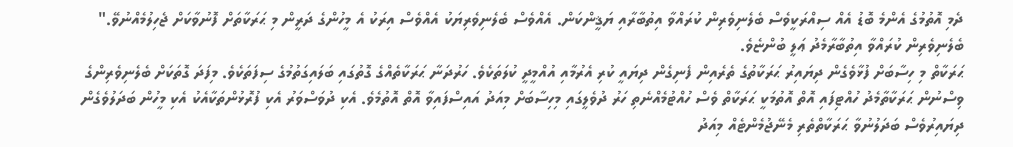ދެމި އޮތުމުގެ އެންމެ ބޮޑު އެއް ސިއްރަކީވެސް ބެލެނިވެރިން ކުރައްވާ އިތުބާރާއި ޔަޤީންކަން. އެއްވެސް ބެލެނިވެރިޔަކު އެއްވެސް އިރަކު އެ މީހުންގެ ދަރީން މި ޙަރަކާތަށް ފޮނުވާކަށް ޖެހިލުމެއްނުވޭ." ބެލެނިވެރިން ކުރައްވާ އިތުބާރާމެދު ޢަލީ ބުންޏެވެ.
ޙަރަކާތް މި ހިސާބަށް ފުޅާވެގެން ދިޔައިރު ޙަރަކާތުގެ ތެރެއިން ފެނިގެން ދިޔައީ ކުރި އެރުމާއި އުއްމީދީ ކުލަތަކެވެ. ހަރުދަނާ ޙަރަކާތެއްގެ ގޮތުގައި ބަލައިގަތުމުގެ ސިފަތަކެވެ. މިފަދަ ގޮތަކަށް ބެލެނިވެރިންގެ ވިސްނުން ޙަރަކާތާމެދު ހުއްޓިފައި އޮތް އޮތުމަކީ ޙަރަކާތް ވެސް ހުއްޓުމެއްނެތި ހަރު ދުވެލީގައި މިހިސާބަށް މިއަދު އައިސްފައިވާ އޮތް އޮތުމެވެ. އެކި ދުވަސްވަރު އެކި ފުރޮޅުންތަކާއެކު އެކި މީހުން ބަދަލުވެގެން ދިޔައިރުވެސް ބަދަލުނުވާ ޙަރަކާތްތެރި މެނޭޖުމެންޓެއް މިއަދު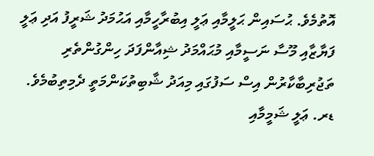އޮތުމެވެ. ޙުސައިން ޙަލީމާއި ޢަލީ އިބުރާހީމާއި އަޙުމަދު ޝަރީފު އަދި ޢަލީ ފަޔާޒާއި މޫސާ ނަސީމާއި މުޙައްމަދު ޝިއާންފަދަ ހިންގުންތެރި ތަޖުރިބާކާރުން އިސް ސަފުގައި މިއަދު ޝާބިތުކަންމަތީ ދެމިތިބުމެވެ. ޑރ. ޢަލީ ޝަމީމާއި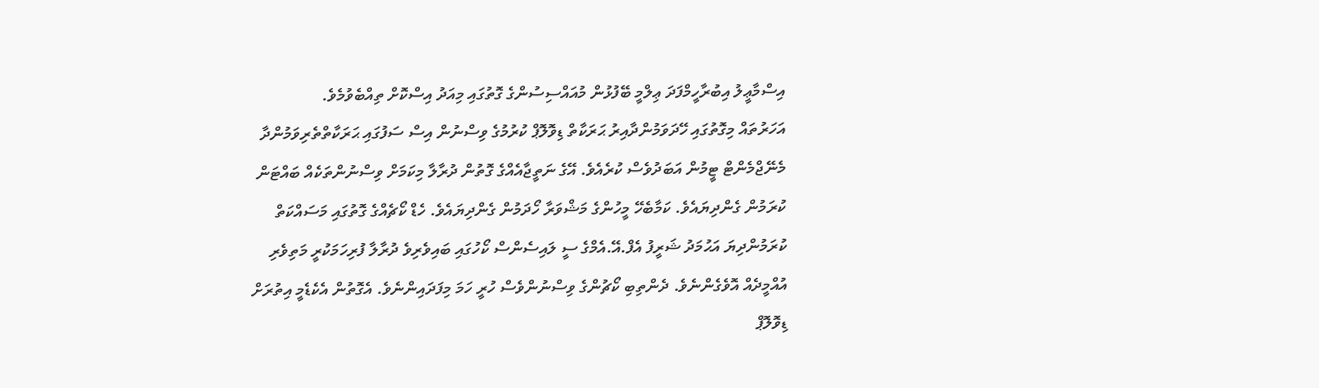އިސްމާޢީލު އިބުރާހީމްފަދަ ޢިލްމީ ބޭފުޅުން މުއައްސިސުންގެ ގޮތުގައި މިއަދު އިސްކޮށް ތިއްބެވުމެވެ.
އަހަރުތައް މިގޮތުގައި ހޭދަވަމުންދާއިރު ޙަރަކާތް ޑިވޮލޮޕް ކުރުމުގެ ވިސްނުން އިސް ސަފުގައި ޙަރަކާތްތެރިވަމުންދާ މެނޭޖްމެންޓް ޓީމުން އަބަދުވެސް ކުރެއެވެ. އޭގެ ނަތީޖާއެއްގެ ގޮތުން ދުރާލާ މިކަމަށް ވިސްނުންތަކެއް ބައްޓަން ކުރަމުން ގެންދިޔައެވެ. ކަމާބެހޭ މީހުންގެ މަޝްވަރާ ހޯދަމުން ގެންދިޔައެވެ. ހެޑް ކޯޗެއްގެ ގޮތުގައި މަސައްކަތް ކުރަމުންދިޔަ އަޙުމަދު ޝަރީފު އެފް.އޭ.އެމްގެ ސީ ލައިސެންސް ކޯހުގައި ބައިވެރިވެ ދުރާލާ ފުރިހަމަކުރީ މަތިވެރި އުއްމީދެއް އޮވެގެންނެވެ. ދެންތިބި ކޯޗުންގެ ވިސްނުންވެސް ހުރީ ހަމަ މިފަދައިންނެވެ. އެގޮތުން އެކެޑެމީ އިތުރަށް ޑިވޮލޮޕް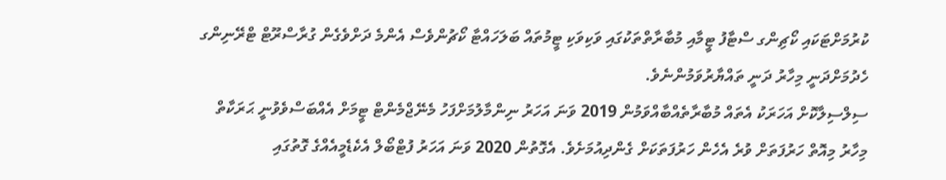ކުރުމަށްޓަކައި ކޯޗިންގ ސްޓާފު ޓީމާއި މުބާރާތްތަކުގައި ވަކިވަކި ޓީމުތައް ބަލަހައްޓާ ކޯޗުންވެސް އެންމެ ދަށްވެގެން ގުރާސްރޫޓް ޓްރޭނިންގ ހެދުމަށްދަނީ މިހާރު ދަނީ ތައްޔާރުވަމުންނެވެ.
ސިލްސިލާކޮށް އަހަރަކު އެތައް މުބާރާތެއްބާއްވަމުން 2019 ވަނަ އަހަރު ނިންމާލުމަށްފަހު މެނޭޖްމެންޓް ޓީމަށް އެއްބަސްވެވުނީ ޙަރަކާތް މިހާރު މިއޮތް ހަރުފަތަށް ވުރެ އެހެން ހަރުފަތަކަށް ގެންދިއުމަށެވެ. އެގޮތުން 2020 ވަނަ އަހަރު ފުޓްބޯލް އެކެޑެމީއެއްގެ ގޮތުގައި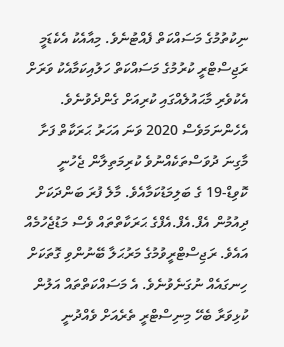ނިކުތުމުގެ މަސައްކަތް ފެއްޓުނެވެ. މިއާއެކު އެކެޑަމީ ރަޖިސްޓްރީ ކުރުމުގެ މަސައްކަތް ހަލުއިކަމާއެކު ވަރަށް އެކުވެރި މާޙައުލެއްގައި ކުރިއަށް ގެންދެވުނެވެ. އެހެންނަމަވެސް 2020 ވަނަ އަހަރު ޙަރަކާތް ފަށާ މާގިނަ ދުވަސްތަކެއްނުވެ ކުރިމަތިލާން ޖެހުނީ ކޮވިޑް-19 ގެ ބަލިމަޑުކަމާއެވެ. މާލެ ފުރަ ބަންދަކަށް ދިއުމުން އެފް.އެފް.އެފްގެ ޙަރަކާތްތައް ވެސް މަޑުޖެހުމެއް އައެވެ. ރަޖިސްޓްރީވުމުގެ މަރުޙަލާ ބޭނުންވި ގޮތަކަށް ހިނގައެއް ނުގަނެވުނެވެ. އެ މަސައްކަތްތައް އަލުން ކުޅިވަރާ ބެހޭ މިނިސްޓްރީ ތެރެއަށް ވެއްދުނީ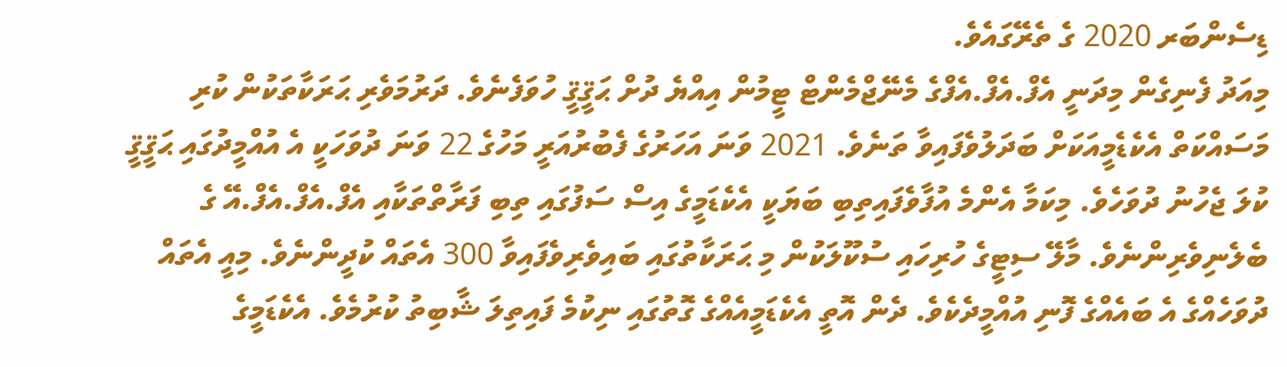ޑިސެންބަރ 2020 ގެ ތެރޭގައެވެ.
މިއަދު ފެނިގެން މިދަނީ އެފް.އެފް.އެފްގެ މެނޭޖްމެންޓް ޓީމުން އިއްޔެ ދުށް ޙަޤީޤީ ހުވަފެނެވެ. ދަރުމަވެރި ޙަރަކާތަކުން ކުރި މަސައްކަތް އެކެޑެމީއަކަށް ބަދަލުވެފައިވާ ތަނެވެ. 2021 ވަނަ އަހަރުގެ ފެބުރުއަރީ މަހުގެ 22 ވަނަ ދުވަހަކީ އެ އުއްމީދުގައި ޙަޤީޤީ ކުލަ ޖެހުނު ދުވަހެވެ. މިކަމާ އެންމެ އުފާވެފައިތިބި ބަޔަކީ އެކެޑަމީގެ އިސް ސަފުގައި ތިބި ފަރާތްތަކާއި އެފް.އެފް.އެފް.އޭ ގެ ބެލެނިވެރިންނެވެ. މާލޭ ސިޓީގެ ހުރިހައި ސުކޫލަކުން މި ޙަރަކާތުގައި ބައިވެރިވެފައިވާ 300 އެތައް ކުދީންނެވެ. މިއީ އެތައް ދުވަހެއްގެ އެ ބައެއްގެ ފޮނި އުއްމީދެކެވެ. ދެން އޮތީ އެކެޑަމީއެއްގެ ގޮތުގައި ނިކުމެ ފައިތިލަ ޝާބިތު ކުރުމެވެ. އެކެޑަމީގެ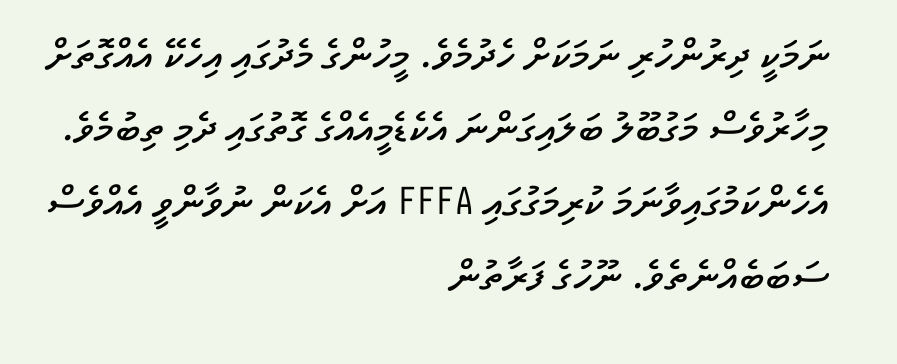ނަމަކީ ދިރުންހުރި ނަމަކަށް ހެދުމެވެ. މީހުންގެ މެދުގައި އިހެކޭ އެއްގޮތަށް މިހާރުވެސް މަގުބޫލު ބަލައިގަންނަ އެކެޑެމީއެއްގެ ގޮތުގައި ދެމި ތިބުމެވެ. އެހެންކަމުގައިވާނަމަ ކުރިމަގުގައި FFFA އަށް އެކަން ނުވާންވީ އެއްވެސް ސަބަބެއްނެތެވެ. ނޫހުގެ ފަރާތުން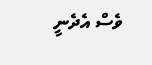ވެސް އެދެނީ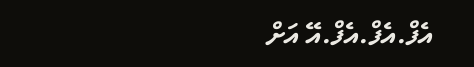އެފް.އެފް.އެފް.އޭ އަށް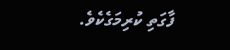ފާގަތި ކުރިމަގެކެވެ.